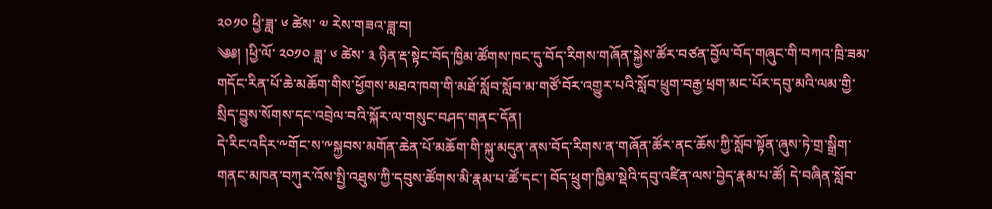༢༠༡༠ ཕྱི་ཟླ་ ༦ ཚེས་ ༧ རེས་གཟའ་ཟླ་བ།
༄༅། །ཕྱི་ལོ་ ༢༠༡༠ ཟླ་ ༦ ཚེས་ ༣ ཉིན་རྡ་སྟེང་བོད་ཁྱིམ་ཚོགས་ཁང་དུ་བོད་རིགས་གཞོན་སྐྱེས་ཚོར་བཙན་བྱོལ་བོད་གཞུང་གི་བཀའ་ཁྲི་ཟམ་གདོང་རིན་པོ་ཆེ་མཆོག་གིས་ཕྱོགས་མཐའ་ཁག་གི་མཐོ་སློབ་སློབ་མ་གཙོ་བོར་འགྱུར་པའི་སློབ་ཕྲུག་བརྒྱ་ཕྲག་མང་པོར་དབུ་མའི་ལམ་གྱི་སྲིད་བྱུས་སོགས་དང་འབྲེལ་བའི་སྐོར་ལ་གསུང་བཤད་གནང་དོན།
དེ་རིང་འདིར་༸གོང་ས་༸སྐྱབས་མགོན་ཆེན་པོ་མཆོག་གི་སྐུ་མདུན་ནས་བོད་རིགས་ན་གཞོན་ཚོར་ནང་ཆོས་ཀྱི་སློབ་སྟོན་ཞུས་ཏེ་གྲ་སྒྲིག་གནང་མཁན་བཀུར་འོས་སྤྱི་འཐུས་ཀྱི་དབུས་ཚོགས་མི་རྣམ་པ་ཚོ་དང་། བོད་ཕྲུག་ཁྱིམ་སྡེའི་དབུ་འཛིན་ལས་བྱེད་རྣམ་པ་ཚོ། དེ་བཞིན་སློབ་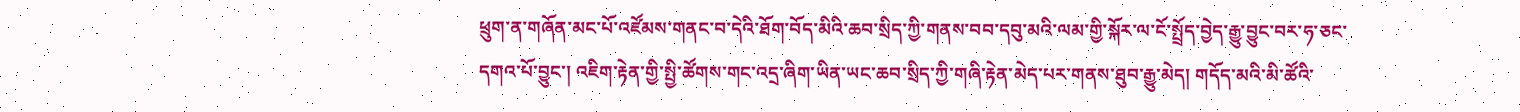ཕྲུག་ན་གཞོན་མང་པོ་འཛོམས་གནང་བ་དེའི་ཐོག་བོད་མིའི་ཆབ་སྲིད་ཀྱི་གནས་བབ་དབུ་མའི་ལམ་གྱི་སྐོར་ལ་ངོ་སྤྲོད་བྱེད་རྒྱུ་བྱུང་བར་ཧ་ཅང་དགའ་པོ་བྱུང་། འཇིག་རྟེན་གྱི་སྤྱི་ཚོགས་གང་འདྲ་ཞིག་ཡིན་ཡང་ཆབ་སྲིད་ཀྱི་གཞི་རྟེན་མེད་པར་གནས་ཐུབ་རྒྱུ་མེད། གདོད་མའི་མི་ཚོའི་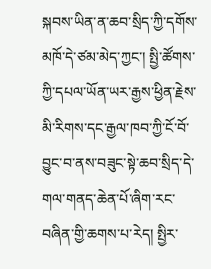སྐབས་ཡིན་ན་ཆབ་སྲིད་ཀྱི་དགོས་མཁོ་དེ་ཙམ་མེད་ཀྱང་། སྤྱི་ཚོགས་ཀྱི་དཔལ་ཡོན་ཡར་རྒྱས་ཕྱིན་རྗེས་མི་རིགས་དང་རྒྱལ་ཁབ་ཀྱི་ངོ་བོ་བྱུང་བ་ནས་བཟུང་སྟེ་ཆབ་སྲིད་དེ་གལ་གནད་ཆེན་པོ་ཞིག་རང་བཞིན་གྱི་ཆགས་པ་རེད། སྤྱིར་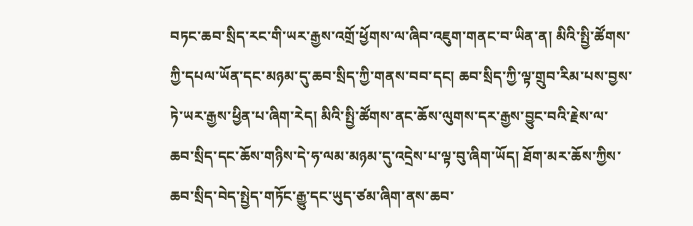བཏང་ཆབ་སྲིད་རང་གི་ཡར་རྒྱས་འགྲོ་ཕྱོགས་ལ་ཞིབ་འཇུག་གནང་བ་ཡིན་ན། མིའི་སྤྱི་ཚོགས་ཀྱི་དཔལ་ཡོན་དང་མཉམ་དུ་ཆབ་སྲིད་ཀྱི་གནས་བབ་དང། ཆབ་སྲིད་ཀྱི་ལྟ་གྲུབ་རིམ་པས་བྱས་ཏེ་ཡར་རྒྱས་ཕྱིན་པ་ཞིག་རེད། མིའི་སྤྱི་ཚོགས་ནང་ཆོས་ལུགས་དར་རྒྱས་བྱུང་བའི་རྗེས་ལ་ཆབ་སྲིད་དང་ཆོས་གཉིས་དེ་ཧ་ལམ་མཉམ་དུ་འདྲེས་པ་ལྟ་བུ་ཞིག་ཡོད། ཐོག་མར་ཆོས་ཀྱིས་ཆབ་སྲིད་བེད་སྤྱེད་གཏོང་རྒྱུ་དང་ཡུད་ཙམ་ཞིག་ནས་ཆབ་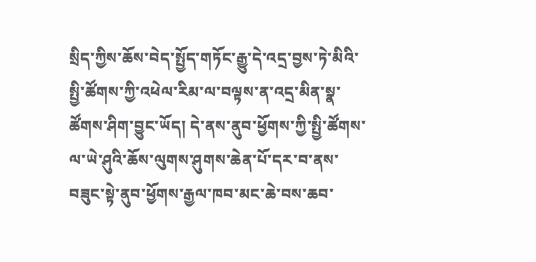སྲིད་ཀྱིས་ཆོས་བེད་སྤྱོད་གཏོང་རྒྱུ་དེ་འདྲ་བྱས་ཏེ་མིའི་སྤྱི་ཚོགས་ཀྱི་འཕེལ་རིམ་ལ་བལྟས་ན་འདྲ་མིན་སྣ་ཚོགས་ཤིག་བྱུང་ཡོད། དེ་ནས་ནུབ་ཕྱོགས་ཀྱི་སྤྱི་ཚོགས་ལ་ཡེ་ཤུའི་ཆོས་ལུགས་ཤུགས་ཆེན་པོ་དར་བ་ནས་བཟུང་སྟེ་ནུབ་ཕྱོགས་རྒྱལ་ཁབ་མང་ཆེ་བས་ཆབ་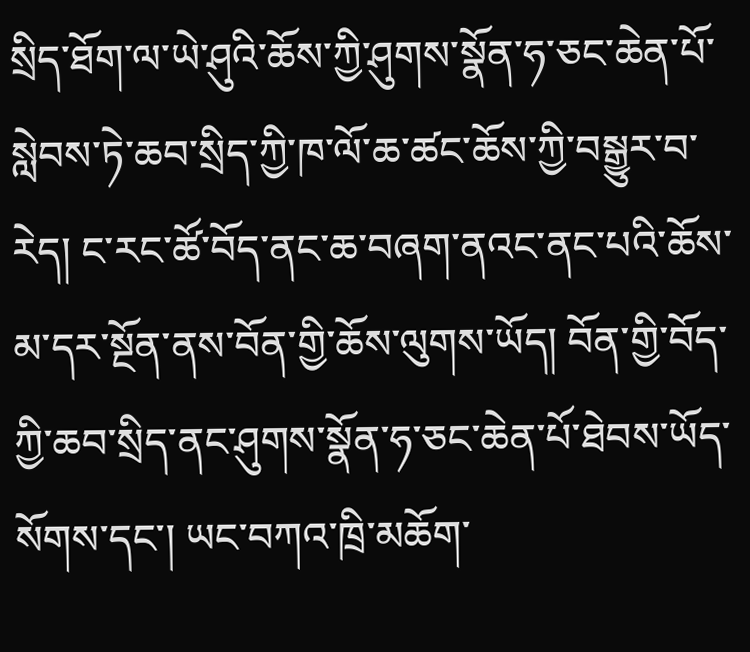སྲིད་ཐོག་ལ་ཡེ་ཤུའི་ཆོས་ཀྱི་ཤུགས་སྣོན་ཧ་ཅང་ཆེན་པོ་སླེབས་ཏེ་ཆབ་སྲིད་ཀྱི་ཁ་ལོ་ཆ་ཚང་ཆོས་ཀྱི་བསྒྱུར་བ་རེད། ང་རང་ཚོ་བོད་ནང་ཆ་བཞག་ནའང་ནང་པའི་ཆོས་མ་དར་སྔོན་ནས་བོན་གྱི་ཆོས་ལུགས་ཡོད། བོན་གྱི་བོད་ཀྱི་ཆབ་སྲིད་ནང་ཤུགས་སྣོན་ཧ་ཅང་ཆེན་པོ་ཐེབས་ཡོད་སོགས་དང་། ཡང་བཀའ་ཁྲི་མཆོག་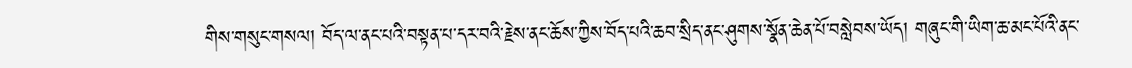གིས་གསུང་གསལ། བོད་ལ་ནང་པའི་བསྟན་པ་དར་བའི་རྗེས་ནང་ཆོས་ཀྱིས་བོད་པའི་ཆབ་སྲིད་ནང་ཤུགས་སྣོན་ཆེན་པོ་བསླེབས་ཡོད། གཞུང་གི་ཡིག་ཆ་མང་པོའི་ནང་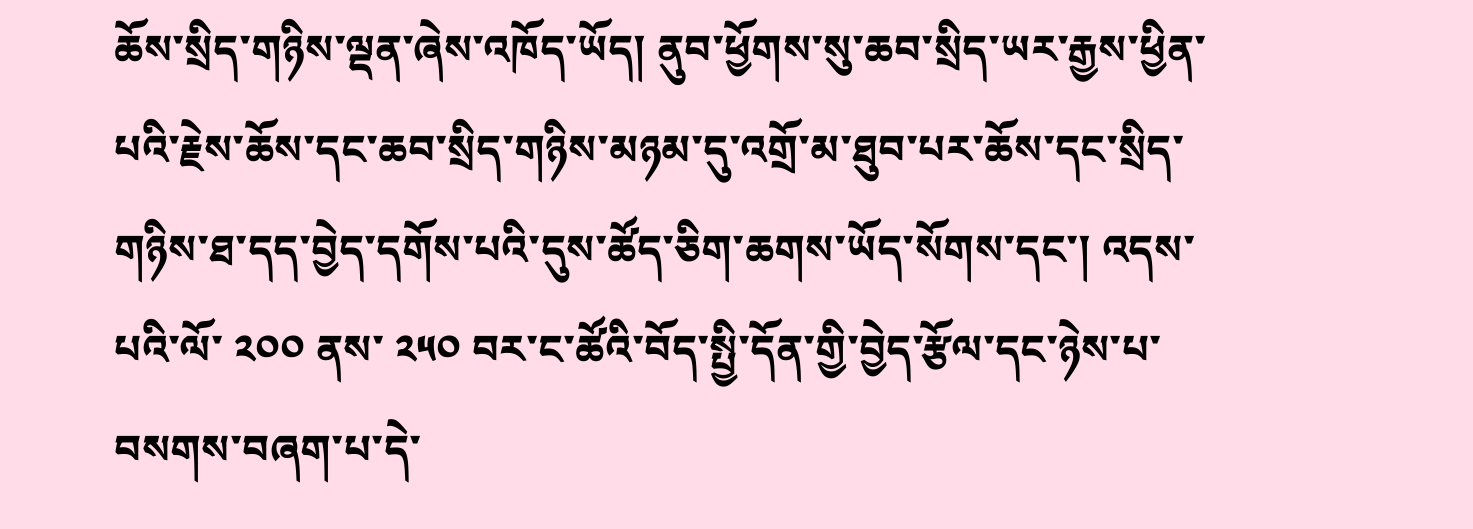ཆོས་སྲིད་གཉིས་ལྡན་ཞེས་འཁོད་ཡོད། ནུབ་ཕྱོགས་སུ་ཆབ་སྲིད་ཡར་རྒྱས་ཕྱིན་པའི་རྗེས་ཆོས་དང་ཆབ་སྲིད་གཉིས་མཉམ་དུ་འགྲོ་མ་ཐུབ་པར་ཆོས་དང་སྲིད་གཉིས་ཐ་དད་བྱེད་དགོས་པའི་དུས་ཚོད་ཅིག་ཆགས་ཡོད་སོགས་དང་། འདས་པའི་ལོ་ ༢༠༠ ནས་ ༢༥༠ བར་ང་ཚོའི་བོད་སྤྱི་དོན་གྱི་བྱེད་རྩོལ་དང་ཉེས་པ་བསགས་བཞག་པ་དེ་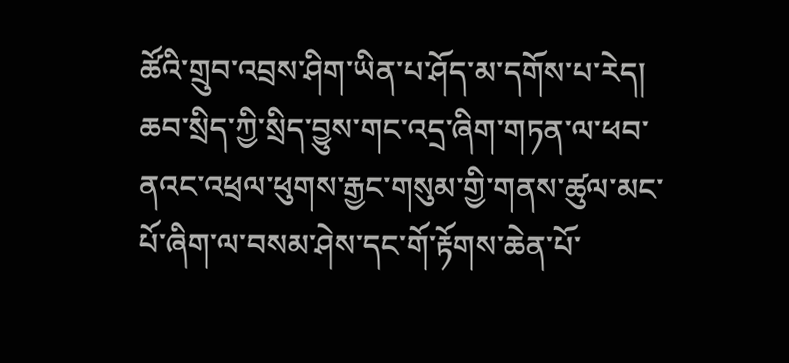ཚོའི་གྲུབ་འབྲས་ཤིག་ཡིན་པ་ཤོད་མ་དགོས་པ་རེད།
ཆབ་སྲིད་ཀྱི་སྲིད་བྱུས་གང་འདྲ་ཞིག་གཏན་ལ་ཕབ་ནའང་འཕྲལ་ཕུགས་རྒྱང་གསུམ་གྱི་གནས་ཚུལ་མང་པོ་ཞིག་ལ་བསམ་ཤེས་དང་གོ་རྟོགས་ཆེན་པོ་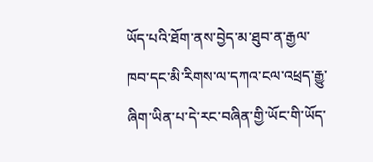ཡོད་པའི་ཐོག་ནས་བྱེད་མ་ཐུབ་ན་རྒྱལ་ཁབ་དང་མི་རིགས་ལ་དཀའ་ངལ་འཕྲད་རྒྱུ་ཞིག་ཡིན་པ་དེ་རང་བཞིན་གྱི་ཡོང་གི་ཡོད་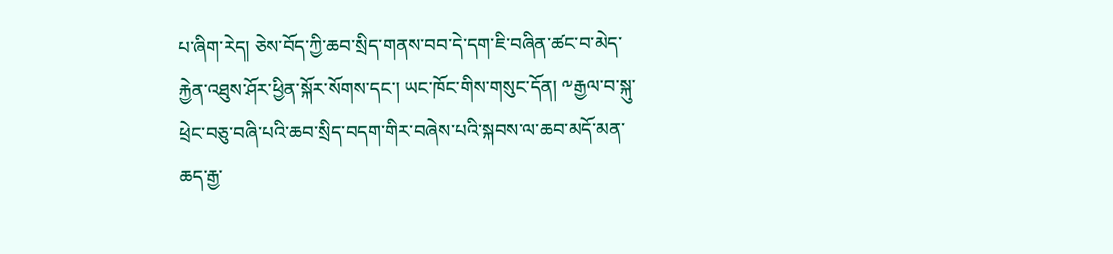པ་ཞིག་རེད། ཅེས་བོད་ཀྱི་ཆབ་སྲིད་གནས་བབ་དེ་དག་ཇི་བཞིན་ཚང་བ་མེད་རྐྱེན་འཐུས་ཤོར་ཕྱིན་སྐོར་སོགས་དང་། ཡང་ཁོང་གིས་གསུང་དོན། ༸རྒྱལ་བ་སྐུ་ཕྲེང་བཅུ་བཞི་པའི་ཆབ་སྲིད་བདག་གིར་བཞེས་པའི་སྐབས་ལ་ཆབ་མདོ་མན་ཆད་རྒྱ་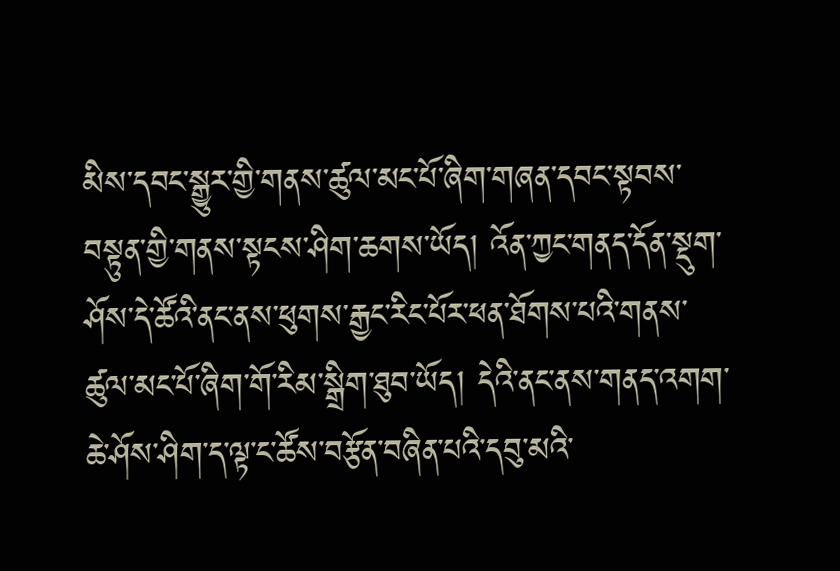མིས་དབང་སྒྱུར་གྱི་གནས་ཚུལ་མང་པོ་ཞིག་གཞན་དབང་སྟབས་བསྟུན་གྱི་གནས་སྟངས་ཤིག་ཆགས་ཡོད། འོན་ཀྱང་གནད་དོན་སྡུག་ཤོས་དེ་ཚོའི་ནང་ནས་ཕུགས་རྒྱང་རིང་པོར་ཕན་ཐོགས་པའི་གནས་ཚུལ་མང་པོ་ཞིག་གོ་རིམ་སྒྲིག་ཐུབ་ཡོད། དེའི་ནང་ནས་གནད་འགག་ཆེ་ཤོས་ཤིག་ད་ལྟ་ང་ཚོས་བརྩོན་བཞིན་པའི་དབུ་མའི་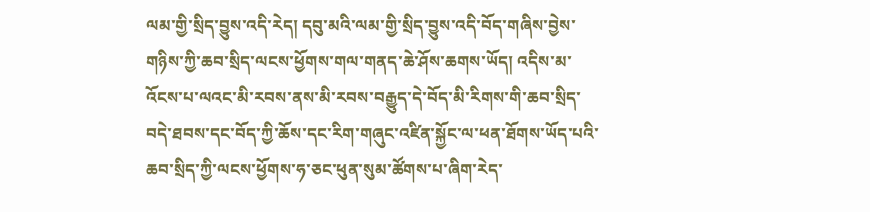ལམ་གྱི་སྲིད་བྱུས་འདི་རེད། དབུ་མའི་ལམ་གྱི་སྲིད་བྱུས་འདི་བོད་གཞིས་བྱེས་གཉིས་ཀྱི་ཆབ་སྲིད་ལངས་ཕྱོགས་གལ་གནད་ཆེ་ཤོས་ཆགས་ཡོད། འདིས་མ་འོངས་པ་ལའང་མི་རབས་ནས་མི་རབས་བརྒྱུད་དེ་བོད་མི་རིགས་གི་ཆབ་སྲིད་བདེ་ཐབས་དང་བོད་ཀྱི་ཆོས་དང་རིག་གཞུང་འཛིན་སྐྱོང་ལ་ཕན་ཐོགས་ཡོད་པའི་ཆབ་སྲིད་ཀྱི་ལངས་ཕྱོགས་ཧ་ཅང་ཕུན་སུམ་ཚོགས་པ་ཞིག་རེད་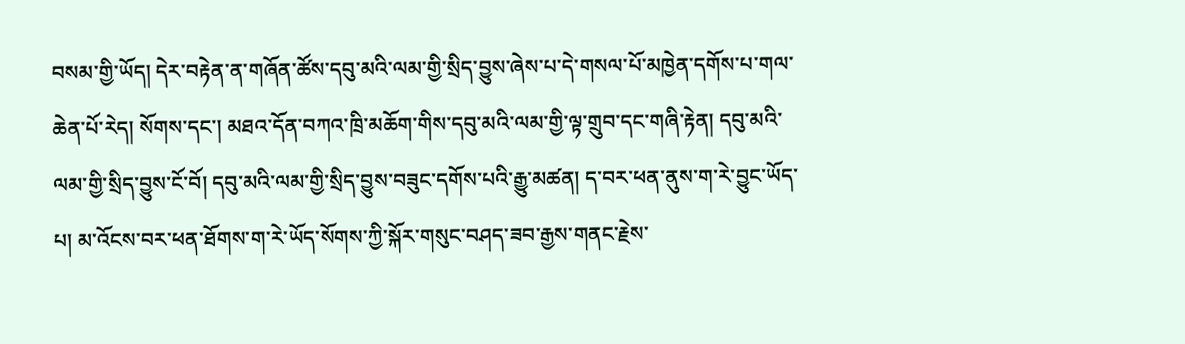བསམ་གྱི་ཡོད། དེར་བརྟེན་ན་གཞོན་ཚོས་དབུ་མའི་ལམ་གྱི་སྲིད་བྱུས་ཞེས་པ་དེ་གསལ་པོ་མཁྱེན་དགོས་པ་གལ་ཆེན་པོ་རེད། སོགས་དང་། མཐའ་དོན་བཀའ་ཁྲི་མཆོག་གིས་དབུ་མའི་ལམ་གྱི་ལྟ་གྲུབ་དང་གཞི་རྟེན། དབུ་མའི་ལམ་གྱི་སྲིད་བྱུས་ངོ་བོ། དབུ་མའི་ལམ་གྱི་སྲིད་བྱུས་བཟུང་དགོས་པའི་རྒྱུ་མཚན། ད་བར་ཕན་ནུས་ག་རེ་བྱུང་ཡོད་པ། མ་འོངས་བར་ཕན་ཐོགས་ག་རེ་ཡོད་སོགས་ཀྱི་སྐོར་གསུང་བཤད་ཟབ་རྒྱས་གནང་རྗེས་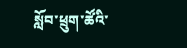སློབ་ཕྲུག་ཚོའི་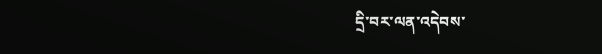དྲི་བར་ལན་འདེབས་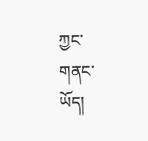ཀྱང་གནང་ཡོད།